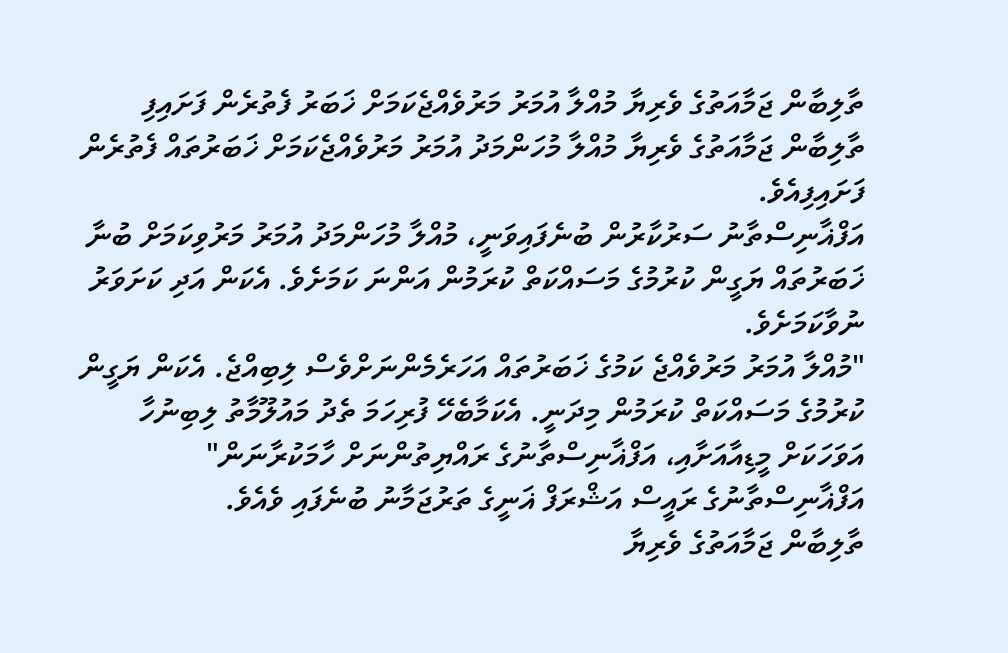ތާލިބާން ޖަމާއަތުގެ ވެރިޔާ މުއްލާ އުމަރު މަރުވެއްޖެކަމަށް ޚަބަރު ފެތުރެން ފަށައިފި
ތާލިބާން ޖަމާއަތުގެ ވެރިޔާ މުއްލާ މުހަންމަދު އުމަރު މަރުވެއްޖެކަމަށް ޚަބަރުތައް ފެތުރެން ފަށައިފިއެވެ.
އަފްޣާނިސްތާނު ސަރުކާރުން ބުނެފައިވަނީ، މުއްލާ މުހަންމަދު އުމަރު މަރުވިކަމަށް ބުނާ ޚަބަރުތައް ޔަގީން ކުރުމުގެ މަސައްކަތް ކުރަމުން އަންނަ ކަމަށެވެ. އެކަން އަދި ކަށަވަރު ނުވާކަމަށެވެ.
"މުއްލާ އުމަރު މަރުވެއްޖެ ކަމުގެ ޚަބަރުތައް އަހަރެމެންނަށްވެސް ލިބިއްޖެ. އެކަން ޔަގީން ކުރުމުގެ މަސައްކަތް ކުރަމުން މިދަނީ. އެކަމާބެހޭ ފުރިހަމަ ތެދު މައުލޫމާތު ލިބިނުހާ އަވަހަކަށް މީޑިއާއަށާއި، އަފްޣާނިސްތާނުގެ ރައްޔިތުންނަށް ހާމަކުރާނަން" އަފްޣާނިސްތާނުގެ ރައީސް އަޝްރަފް ޣަނީގެ ތަރުޖަމާނު ބުނެފައި ވެއެވެ.
ތާލިބާން ޖަމާއަތުގެ ވެރިޔާ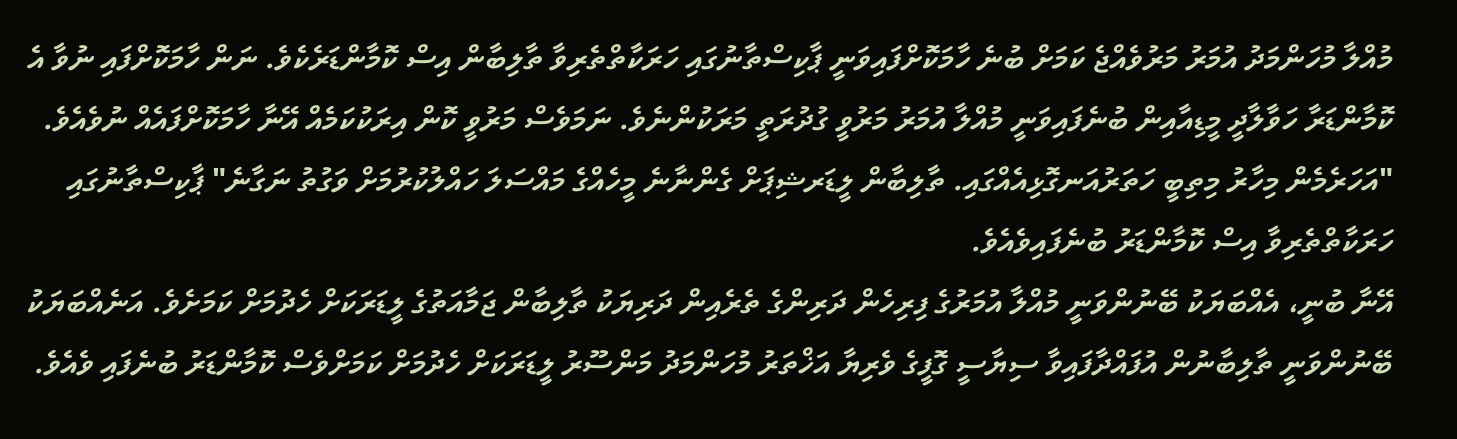މުއްލާ މުހަންމަދު އުމަރު މަރުވެއްޖެ ކަމަށް ބުނެ ހާމަކޮށްފައިވަނީ ޕާކިސްތާނުގައި ހަރަކާތްތެރިވާ ތާލިބާން އިސް ކޮމާންޑަރެކެވެ. ނަން ހާމަކޮށްފައި ނުވާ އެ ކޮމާންޑަރާ ހަވާލާދީ މީޑިއާއިން ބުނެފައިވަނީ މުއްލާ އުމަރު މަރުވީ ގުދުރަތީ މަރަކުންނެވެ. ނަމަވެސް މަރުވީ ކޮން އިރަކުކަމެއް އޭނާ ހާމަކޮށްފައެއް ނުވެއެވެ.
"އަހަރެމެން މިހާރު މިތިބީ ހަތަރުއަނގޮޅިއެއްގައި. ތާލިބާން ލީޑަރޝިޕަށް ގެންނާނެ މީހެއްގެ މައްސަލަ ހައްލުކުރުމަށް ވަގުތު ނަގާނެ" ޕާކިސްތާނުގައި ހަރަކާތްތެރިވާ އިސް ކޮމާންޑަރު ބުނެފައިވެއެވެ.
އޭނާ ބުނީ، އެއްބަޔަކު ބޭނުންވަނީ މުއްލާ އުމަރުގެ ފިރިހެން ދަރިންގެ ތެރެއިން ދަރިޔަކު ތާލިބާން ޖަމާއަތުގެ ލީޑަރަކަށް ހެދުމަށް ކަމަށެވެ. އަނެއްބަޔަކު ބޭނުންވަނީ ތާލިބާނުން އުފައްދާފައިވާ ސިޔާސީ ގޮފީގެ ވެރިޔާ އަޚްތަރު މުހަންމަދު މަންސޫރު ލީޑަރަކަށް ހެދުމަށް ކަމަށްވެސް ކޮމާންޑަރު ބުނެފައި ވެއެވެ.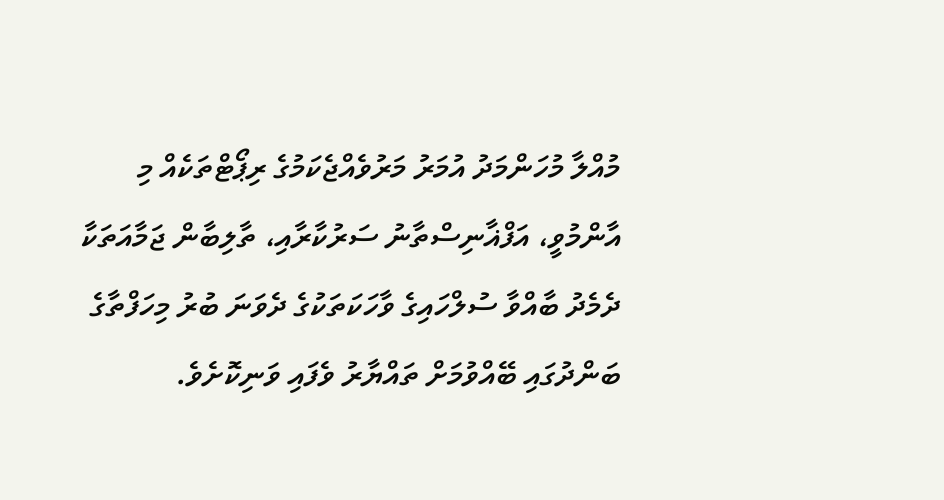މުއްލާ މުހަންމަދު އުމަރު މަރުވެއްޖެކަމުގެ ރިޕޯޓްތަކެއް މި އާންމުވީ، އަފްޣާނިސްތާނު ސަރުކާރާއި، ތާލިބާން ޖަމާއަތަކާ ދެމެދު ބާއްވާ ސުލްހައިގެ ވާހަކަތަކުގެ ދެވަނަ ބުރު މިހަފްތާގެ ބަންދުގައި ބޭއްވުމަށް ތައްޔާރު ވެފައި ވަނިކޮށެވެ.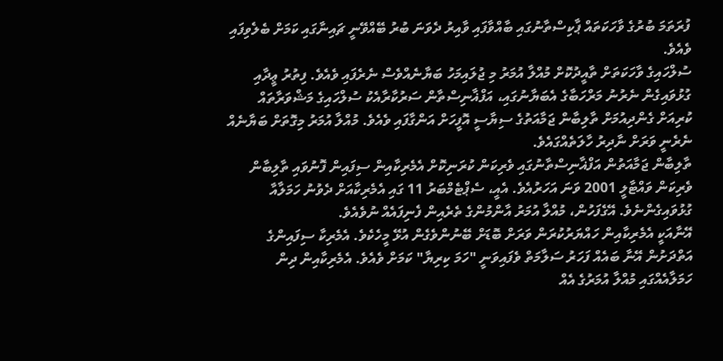ފުރަތަމަ ބުރުގެ ވާހަކަތައް ޕާކިސްތާނުގައި ބާއްވާފައި ވާއިރު ދެވަނަ ބުރު ބޭއްވޭނީ ޗައިނާގައި ކަމަށް ބެލެވިފައި ވެއެވެ.
ސުލްހައިގެ ވާހަކަތަށް ތާއީދުކޮށް މުއްލާ އުމަރު މި ޖުލައިމަހު ބަޔާނެއްވެސް ނެރެފައި ވެއެވެ. ފިތުރު ޢީދާއި ގުޅުވައިގެން ނެރުނު މަރްހަބާގެ އެބަޔާނުގައި، އަފްޣާނިސްތާން ސަރުކާރާއެކު ސުލްހައިގެ މަޝްވަރާތައް ކުރިއަށް ގެންދިއުމަށް ތާލިބާން ޖަމާއަތުގެ ސިޔާސީ އޮފީހަށް އަންގާފައި ވެއެވެ. މުއްލާ އުމަރު މިގޮތަށް ބަޔާނެއް ނެރެނީ ވަރަށް ނާދިރު ހާލަތެއްގައެވެ.
ތާލިބާން ޖަމާއަތުން އަފްޣާނިސްތާނުގައި ވެރިކަން ކުރަނިކޮށް އެމެރިކާއިން ސިފައިން ފޮނުވައި ތާލިބާން ވެރިކަން ވައްޓާލީ 2001 ވަނަ އަހަރުއެވެ. އެއީ، ސެޕްޓެމްބަރު 11 ގައި އެމެރިކާއަށް ދެވުނު ހަމަލާއާ ގުޅުވައިގެންނެވެ. އޭގެފަހުން، މުއްލާ އުމަރު އާންމުންގެ ތެރެއިން ފެނިފައެއް ނުވެއެވެ.
އޭނާއަކީ އެމެރިކާއިން ހައްޔަރުކުރަން ވަރަށް ބޮޑަށް ބޭނުންވެގެން އުޅޭ މީހެކެވެ. އެމެރިކާ ސިފައިންގެ އަތްދަށުން އޭނާ ބައެއް ފަހަރު ސަލާމަތް ވެފައިވަނީ "ހަމަ ކިރިޔާ" ކަމަށް ވެއެވެ. އެމެރިކާއިން ދިން ހަމަލާއެއްގައި މުއްލާ އުމަރުގެ އެއް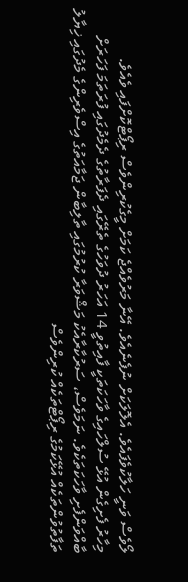ލޯވެސް ވަނީ ހަލާކުވެފައެވެ. އެލޮލަކަށް ނުފެނެއެވެ. އޭނާ މަރުވެއްޖެ ކަމަށް މީގެކުރިންވެސް ރިޕޯޓްކޮށްފައި ވެއެވެ.
މިހާރު ފެށިގެން އުޅޭ ސުލްހައިގެ ވާހަކަތަކީ ފާއިތުވީ 14 އަހަރު ދުވަހުގެ ތެރޭގައި ދެފަރާތުގެ ދެމެދުގައި ފުރަތަމަ ފަހަރަށް ބާއްވަންފެށި ވާހަކަތަކެވެ. ނަމަވެސް، ސަރުކާރާއެކު މަޝްވަރާ ކުރުމުގައި ތާލިބާން ޖަމާއަތުގެ އިސްވެރިންގެ މެދުގައި ޚިޔާލު ތަފާތުވުންތަކެއް އުޅޭކަމުގެ ރިޕޯޓްތަކެއް ކުރިންވެސް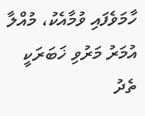ހާމަވެފައި ވުމާއެކު، މުއްލާ އުމަރު މަރުވި ޚަބަރަކީ ތެދު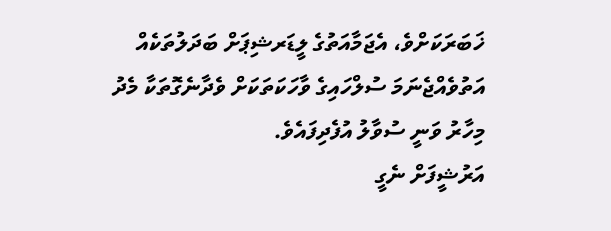ޚަބަރަކަށްވެ، އެޖަމާއަތުގެ ލީޑަރޝިޕަށް ބަދަލުތަކެއް އަތުވެއްޖެނަމަ ސުލްހައިގެ ވާހަކަތަކަށް ވެދާނެގޮތަކާ މެދު މިހާރު ވަނީ ސުވާލު އުފެދިފައެވެ.
އަރުޝީފަށް ނެގީ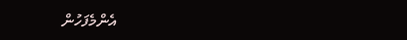އެންމެފަހުން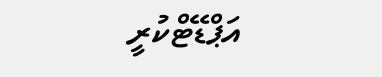އަޕްޑޭޓްކުރީ